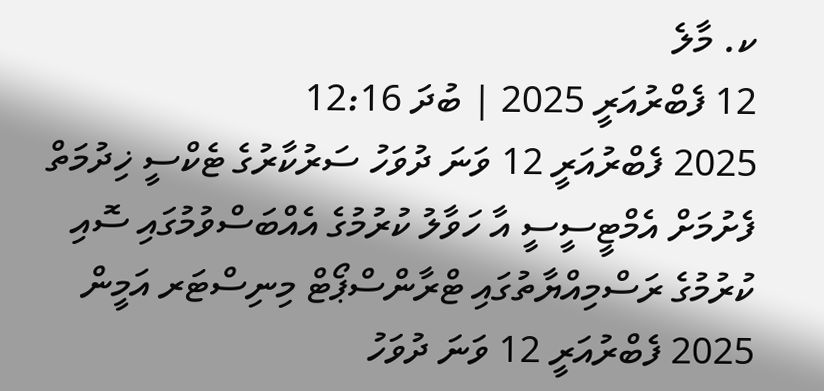ކ. މާލެ
12 ފެބްރުއަރީ 2025 | ބުދަ 12:16
2025 ފެބްރުއަރީ 12 ވަނަ ދުވަހު ސަރުކާރުގެ ޓެކްސީ ޚިދުމަތް ފެށުމަށް އެމްޓީސީސީ އާ ހަވާލު ކުރުމުގެ އެއްބަސްވުމުގައި ސޮއި ކުރުމުގެ ރަސްމިއްޔާތުގައި ޓްރާންސްޕޯޓް މިނިސްޓަރ އަމީން
2025 ފެބްރުއަރީ 12 ވަނަ ދުވަހު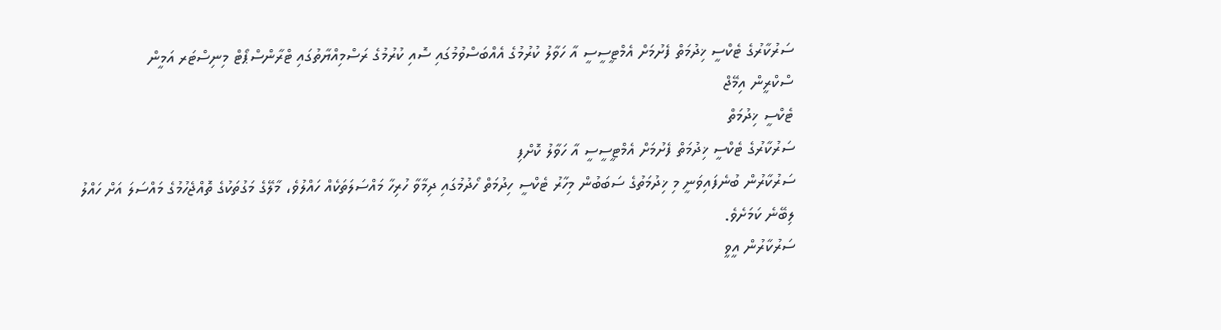ސަރުކާރުގެ ޓެކްސީ ޚިދުމަތް ފެށުމަށް އެމްޓީސީސީ އާ ހަވާލު ކުރުމުގެ އެއްބަސްވުމުގައި ސޮއި ކުރުމުގެ ރަސްމިއްޔާތުގައި ޓްރާންސްޕޯޓް މިނިސްޓަރ އަމީން
ސްކްރީން އިމޭޖް
ޓެކްސީ ޚިދުމަތް
ސަރުކާރުގެ ޓެކްސީ ޚިދުމަތް ފެށުމަށް އެމްޓީސީސީ އާ ހަވާލު ކޮށްފި
ސަރުކާރުން ބުނެފައިވަނީ މި ޚިދުމަތުގެ ސަބަބުން މިހާރު ޓެކްސީ ހިދުމަތް ހޯދުމުގައި ދިމާވާ ހުރިހާ މައްސަލަތަކެއް ހައްލުވެ، މާލޭގެ މަގުތަކުގެ ތޮއްޖެހުމުގެ މައްސަލަ އަށް ހައްލު ލިބޭނެ ކަމަށެވެ.
ސަރުކާރުން އީވީ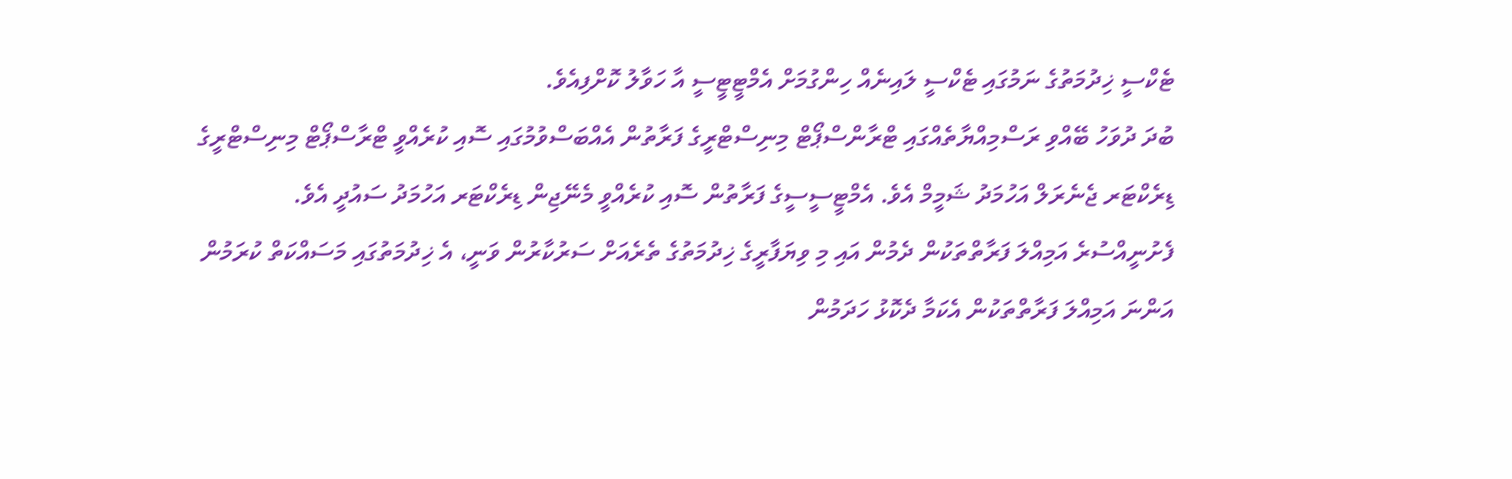ޓެކްސީ ޚިދުމަތުގެ ނަމުގައި ޓެކްސީ ލައިނެއް ހިންގުމަށް އެމްޓީޓީސީ އާ ހަވާލު ކޮށްފިއެވެ.
ބުދަ ދުވަހު ބޭއްވި ރަސްމިއްޔާތެއްގައި ޓްރާންސްޕޯޓް މިނިސްޓްރީގެ ފަރާތުން އެއްބަސްވުމުގައި ސޮއި ކުރެއްވީ ޓްރާސްޕޯޓް މިނިސްޓްރީގެ ޑިރެކްޓަރ ޖެނެރަލް އަހުމަދު ޝަމީމް އެވެ. އެމްޓީސީސީގެ ފަރާތުން ސޮއި ކުރެއްވީ މެނޭޖިން ޑިރެކްޓަރ އަހުމަދު ސައުދީ އެވެ.
ފެށުނީއްސުރެ އަމިއްލަ ފަރާތްތަކުން ދެމުން އައި މި ވިޔަފާރީގެ ޚިދުމަތުގެ ތެރެއަށް ސަރުކާރުން ވަނީ، އެ ޚިދުމަތުގައި މަސައްކަތް ކުރަމުން އަންނަ އަމިއްލަ ފަރާތްތަކުން އެކަމާ ދެކޮޅު ހަދަމުން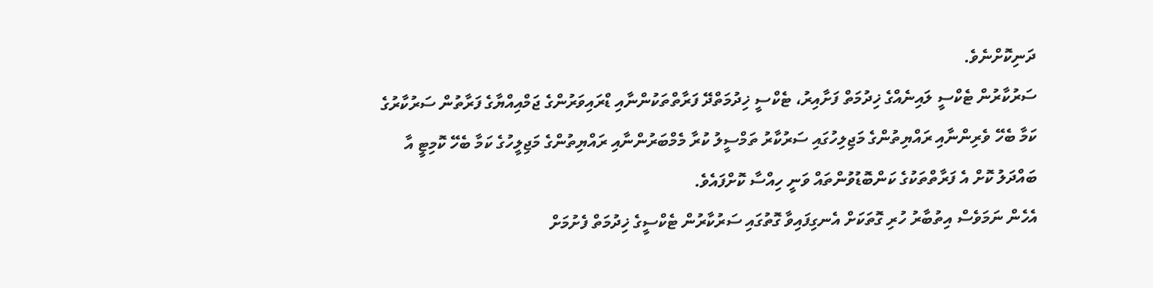ދަނިކޮށްނެވެ.
ސަރުކާރުން ޓެކްސީ ލައިނެއްގެ ޚިދުމަތް ފަށާއިރު، ޓެކްސީ ޚިދުމަތްދޭ ފަރާތްތަކުންނާއި ޑްރައިވަރުންގެ ޖަމްއިއްޔާގެ ފަރާތުން ސަރުކާރުގެ ކަމާ ބެހޭ ވެރިންނާއި ރައްޔިތުންގެ މަޖިލިހުގައި ސަރުކާރު ތަމްސީލު ކުރާ މެމްބަރުންނާއި ރައްޔިތުންގެ މަޖިލީހުގެ ކަމާ ބެހޭ ކޮމިޓީ އާ ބައްދަލު ކޮށް އެ ފަރާތްތަކުގެ ކަންބޮޑުވުންތައް ވަނީ ހިއްސާ ކޮށްފައެވެ.
އެހެން ނަމަވެސް އިތުބާރު ހުރި ގޮތަކަށް އެނގިފައިވާ ގޮތުގައި ސަރުކާރުން ޓެކްސީގެ ޚިދުމަތް ފެށުމަށް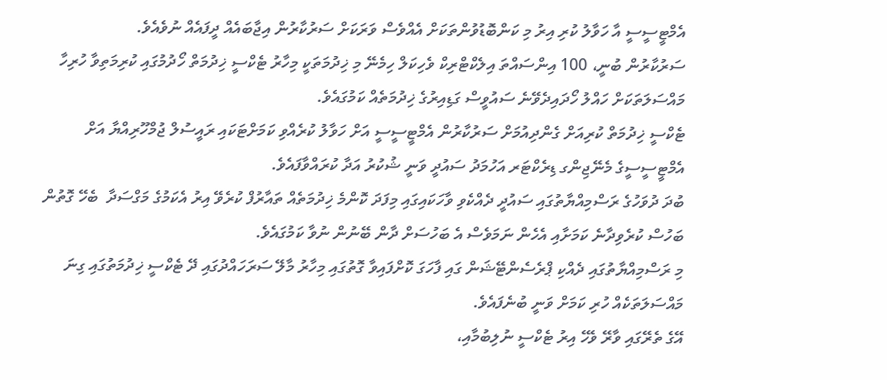އެމްޓީސީސީ އާ ހަވާލު ކުރި އިރު މި ކަންބޮޑުވުންތަކަށް އެއްވެސް ވަރަކަށް ސަރުކާރުން އިޖާބައެއް ދީފައެއް ނުވެއެވެ.
ސަރުކާރުން ބުނީ، 100 އިންސައްތަ އިލެކްޓްރިކް ވެހިކަލް ހިމެނޭ މި ޚިދުމަތަކީ މިހާރު ޓެކްސީ ޚިދުމަތް ހޯދުމުގައި ކުރިމަތިވާ ހުރިހާ މައްސަލަތަކަށް ހައްލު ހޯދައިދެވޭނެ ސައުވީސް ގަޑިއިރުގެ ޚިދުމަތެއް ކަމުގައެވެ.
ޓެކްސީ ޚިދުމަތް ކުރިއަށް ގެންދިއުމަށް ސަރުކާރުން އެމްޓީސީސީ އަށް ހަވާލު ކުރެއްވި ކަމަށްޓަކައި ރައީސުލް ޖުމްހޫރިއްޔާ އަށް އެމްޓީސީސީގެ މެނޭޖިންގ ޑިރެކްޓަރ އަހުމަދު ސައުދީ ވަނީ ޝުކުރު އަދާ ކުރައްވާފައެވެ.
ބުދަ ދުވަހުގެ ރަސްމިއްޔާތުގައި ސައުދީ ދެއްކެވި ވާހަކައިގައި މިފަދަ ކޮންމެ ޚިދުމަތެއް ތައާރުފް ކުރެވޭ އިރު އެކަމުގެ މަގްސަދާ  ބެހޭ ގޮތުން ބަހުސް ކުރެވިދާނެ ކަމަށާއި އެހެން ނަމަވެސް އެ ބަހުސަށް ދާން ބޭނުން ނުވާ ކަމުގައެވެ.
މި ރަސްމިއްޔާތުގައި ދެއްކި ޕްރެސެންޓޭޝަން ގައި ފާހަގަ ކޮށްފައިވާ ގޮތުގައި މިހާރު މާލޭ ސަރަހައްދުގައި ދޭ ޓެކްސީ ޚިދުމަތުގައި ގިނަ މައްސަލަތަކެއް ހުރި ކަމަށް ވަނީ ބުނެފައެވެ.
އޭގެ ތެރޭގައި ވާރޭ ވެހޭ އިރު ޓެކްސީ ނުލިބުމާއި،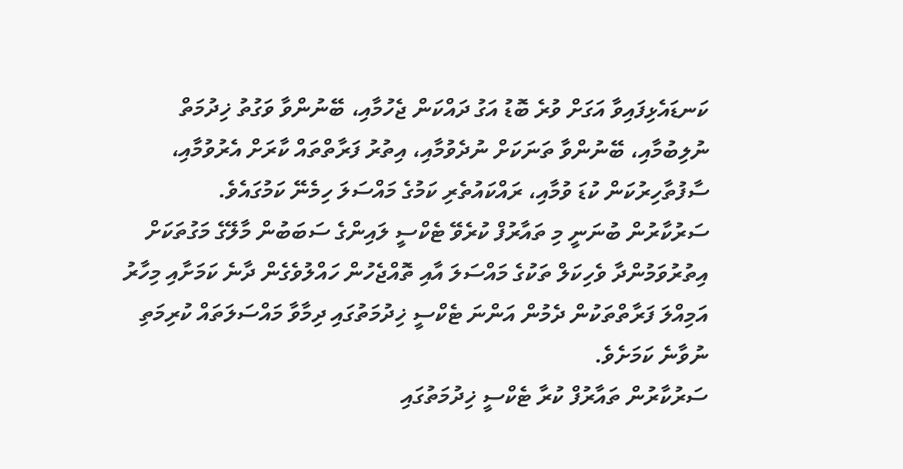ކަނޑައެޅިފައިވާ އަގަށް ވުރެ ބޮޑު އަގު ދައްކަން ޖެހުމާއި، ބޭނުންވާ ވަގުތު ޚިދުމަތް ނުލިބުމާއި، ބޭނުންވާ ތަނަކަށް ނުދެވުމާއި، އިތުރު ފަރާތްތައް ކާރަށް އެރުވުމާއި، ސާފުތާހިރުކަން ކުޑަ ވުމާއި، ރައްކައުތެރި ކަމުގެ މައްސަލަ ހިމެނޭ ކަމުގައެވެ.
ސަރުކާރުން ބުނަނީ މި ތައާރުފް ކުރެވޭ ޓެކްސީ ލައިންގެ ސަބަބުން މާލޭގެ މަގުތަކަށް އިތުރުވަމުންދާ ވެހިކަލް ތަކުގެ މައްސަލަ އާއި ތޮއްޖެހުން ހައްލުވެގެން ދާނެ ކަމަށާއި މިހާރު އަމިއްލަ ފަރާތްތަކުން ދެމުން އަންނަ ޓެކްސީ ޚިދުމަތުގައި ދިމާވާ މައްސަލަތައް ކުރިމަތި ނުވާނެ ކަމަށެވެ.
ސަރުކާރުން ތައާރުފް ކުރާ ޓެކްސީ ޚިދުމަތުގައި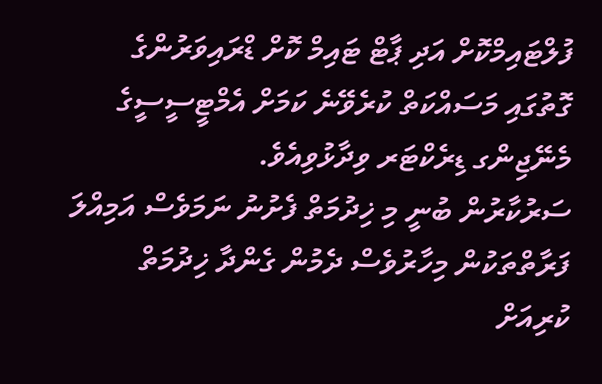ފުލްޓައިމްކޮށް އަދި ޕާޓް ޓައިމް ކޮށް ޑްރައިވަރުންގެ ގޮތުގައި މަސައްކަތް ކުރެވޭނެ ކަމަށް އެމްޓީސީސީގެ މެނޭޖިންގ ޑިރެކްޓަރ ވިދާޅުވިއެވެ.
ސަރުކާރުން ބުނީ މި ޚިދުމަތް ފެށުނު ނަމަވެސް އަމިއްލަ ފަރާތްތަކުން މިހާރުވެސް ދެމުން ގެންދާ ޚިދުމަތް ކުރިއަށް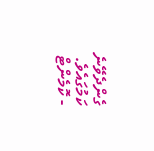ގެންދެވޭނެ ކަމުގައެވެ.
- ކޮމެންޓް